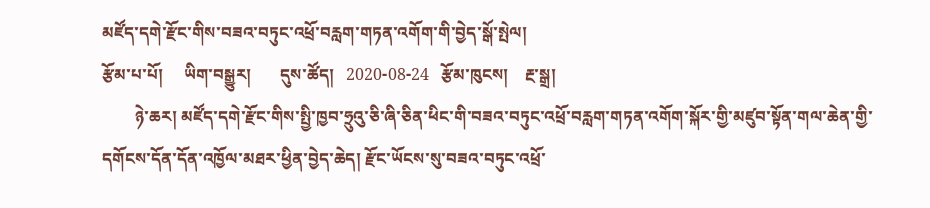མཛོད་དགེ་རྫོང་གིས་བཟའ་བཏུང་འཕྲོ་བརླག་གཏན་འགོག་གི་བྱེད་སྒོ་སྤེལ།
རྩོམ་པ་པོ།     ཡིག་བསྒྱུར།       དུས་ཚོད།   2020-08-24   རྩོམ་ཁུངས།    རྔ་སྒྲ།
        ཉེ་ཆར། མཛོད་དགེ་རྫོང་གིས་སྤྱི་ཁྱབ་ཧྲུའུ་ཅི་ཞི་ཅིན་ཕིང་གི་བཟའ་བཏུང་འཕྲོ་བརླག་གཏན་འགོག་སྐོར་གྱི་མཛུབ་སྟོན་གལ་ཆེན་གྱི་དགོངས་དོན་དོན་འཁྱོལ་མཐར་ཕྱིན་བྱེད་ཆེད། རྫོང་ཡོངས་སུ་བཟའ་བཏུང་འཕྲོ་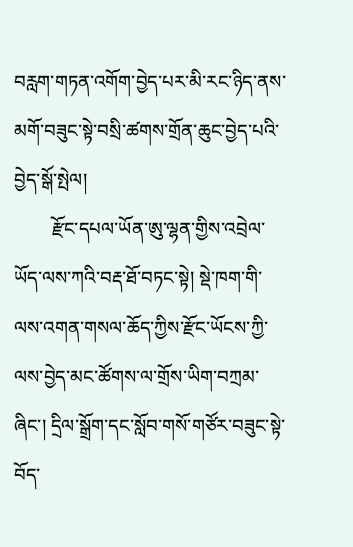བརླག་གཏན་འགོག་བྱེད་པར་མི་རང་ཉིད་ནས་མགོ་བཟུང་སྟེ་བསྲི་ཚགས་གྲོན་ཆུང་བྱེད་པའི་བྱེད་སྒོ་སྤེལ།
        རྫོང་དཔལ་ཡོན་ཨུ་ལྷན་གྱིས་འབྲེལ་ཡོད་ལས་ཀའི་བརྡ་ཐོ་བཏང་སྟེ། སྡེ་ཁག་གི་ལས་འགན་གསལ་ཆོད་ཀྱིས་རྫོང་ཡོངས་ཀྱི་ལས་བྱེད་མང་ཚོགས་ལ་གྲོས་ཡིག་བཀྲམ་ཞིང་། དྲིལ་སྒྲོག་དང་སློབ་གསོ་གཙོར་བཟུང་སྟེ་བོད་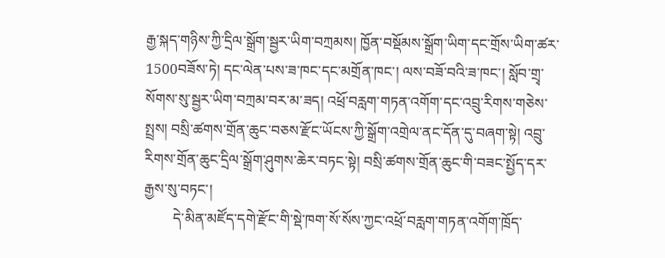རྒྱ་སྐད་གཉིས་ཀྱི་དྲིལ་སྒྲོག་སྦྱར་ཡིག་བཀྲམས། ཁྱོན་བསྡོམས་སྒྲོག་ཡིག་དང་གྲོས་ཡིག་ཚར་1500བཟོས་ཏེ། དང་ལེན་པས་ཟ་ཁང་དང་མགྲོན་ཁང་། ལས་བཟོ་བའི་ཟ་ཁང་། སློབ་གྲྭ་སོགས་སུ་སྦྱར་ཡིག་བཀྲམ་བར་མ་ཟད། འཕྲོ་བརླག་གཏན་འགོག་དང་འབྲུ་རིགས་གཅེས་སྤྲས། བསྲི་ཚགས་གྲོན་ཆུང་བཅས་རྫོང་ཡོངས་ཀྱི་སྒྲོག་འགྲེལ་ནང་དོན་དུ་བཞག་སྟེ། འབྲུ་རིགས་གྲོན་ཆུང་དྲིལ་སྒྲོག་ཤུགས་ཆེར་བཏང་སྟེ། བསྲི་ཚགས་གྲོན་ཆུང་གི་བཟང་སྤྱོད་དར་རྒྱས་སུ་བཏང་།
        དེ་མིན་མཛོད་དགེ་རྫོང་གི་སྡེ་ཁག་སོ་སོས་ཀྱང་འཕྲོ་བརླག་གཏན་འགོག་ཁྲོད་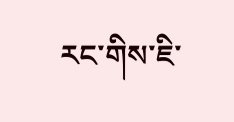རང་གིས་ཇི་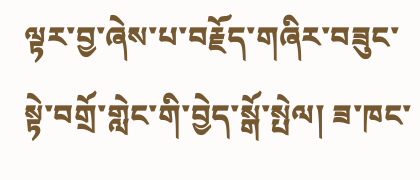ལྟར་བྱ་ཞེས་པ་བརྗོད་གཞིར་བཟུང་སྟེ་བགྲོ་གླེང་གི་བྱེད་སྒོ་སྤེལ། ཟ་ཁང་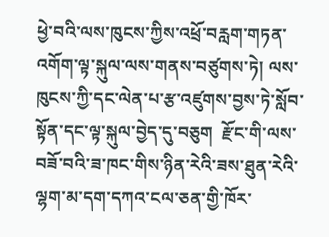ཕྱེ་བའི་ལས་ཁུངས་ཀྱིས་འཕྲོ་བརླག་གཏན་འགོག་ལྟ་སྐུལ་ལས་གནས་བཙུགས་ཏེ། ལས་ཁུངས་ཀྱི་དང་ལེན་པ་རྩ་འཛུགས་བྱས་ཏེ་སློབ་སྟོན་དང་ལྟ་སྐུལ་བྱེད་དུ་བཅུག  རྫོང་གི་ལས་བཟོ་བའི་ཟ་ཁང་གིས་ཉིན་རེའི་ཟས་ཐུན་རེའི་ལྷག་མ་དག་དཀའ་ངལ་ཅན་གྱི་ཁོར་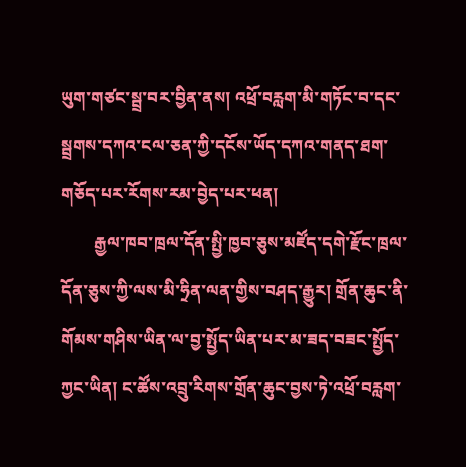ཡུག་གཙང་སྦྲ་བར་བྱིན་ནས། འཕྲོ་བརླག་མི་གཏོང་བ་དང་སྦྲགས་དཀའ་ངལ་ཅན་ཀྱི་དངོས་ཡོད་དཀའ་གནད་ཐག་གཅོད་པར་རོགས་རམ་བྱེད་པར་ཕན།
        རྒྱལ་ཁབ་ཁྲལ་དོན་སྤྱི་ཁྱབ་ཅུས་མཛོད་དགེ་རྫོང་ཁྲལ་དོན་ཅུས་ཀྱི་ལས་མི་ཧྲིན་ལན་གྱིས་བཤད་རྒྱུར། གྲོན་ཆུང་ནི་གོམས་གཤིས་ཡིན་ལ་བྱ་སྤྱོད་ཡིན་པར་མ་ཟད་བཟང་སྤྱོད་ཀྱང་ཡིན། ང་ཚོས་འབྲུ་རིགས་གྲོན་ཆུང་བྱས་ཏེ་འཕྲོ་བརླག་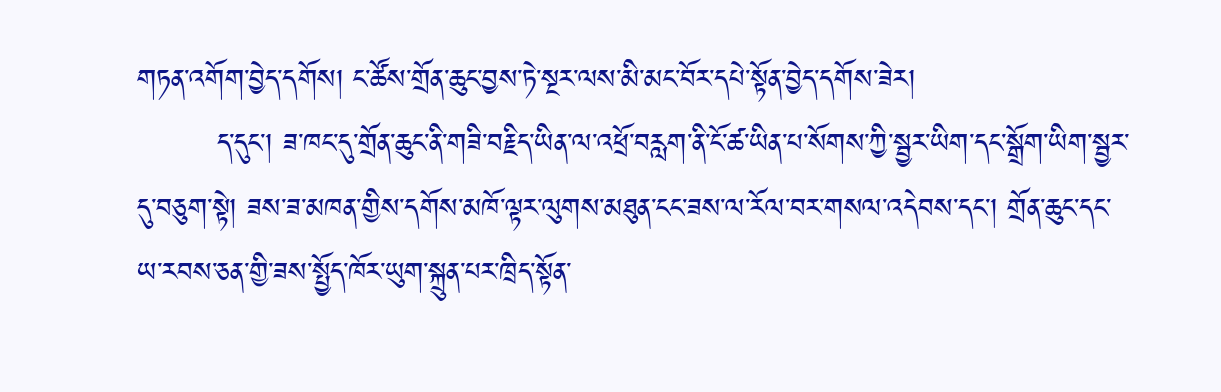གཏན་འགོག་བྱེད་དགོས། ང་ཚོས་གྲོན་ཆུང་བྱས་ཏེ་སྔར་ལས་མི་མང་བོར་དཔེ་སྟོན་བྱེད་དགོས་ཟེར།
        ད་དུང་། ཟ་ཁང་དུ་གྲོན་ཆུང་ནི་གཟི་བརྗིད་ཡིན་ལ་འཕྲོ་བརླག་ནི་ངོ་ཚ་ཡིན་པ་སོགས་ཀྱི་སྦྱར་ཡིག་དང་སྒྲོག་ཡིག་སྦྱར་དུ་བཅུག་སྟེ། ཟས་ཟ་མཁན་གྱིས་དགོས་མཁོ་ལྟར་ལུགས་མཐུན་ངང་ཟས་ལ་རོལ་བར་གསལ་འདེབས་དང་། གྲོན་ཆུང་དང་ཡ་རབས་ཅན་གྱི་ཟས་སྤྱོད་ཁོར་ཡུག་སྐྲུན་པར་ཁྲིད་སྟོན་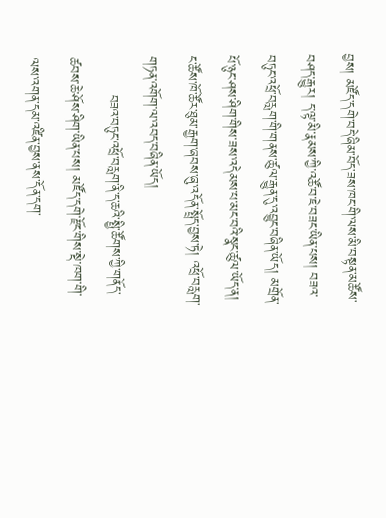བྱས། མཛོད་དགེ་བདེ་ཞིམ་བོད་ཟས་ཁང་གི་ལས་མི་བསྟན་མཚོས་བཤད་རྒྱུར། ད་ལྟ་མི་རྣམས་ཀྱི་འཚོ་བ་ཇེ་བཟང་ཡིན་པས། བཟའ་བཏུང་འཕྲོ་བརླག་གི་གནས་ཚུལ་རྒྱུན་དུ་འབྱུང་བཞིན་ཡོད། མགྲོན་པོ་ཉུང་ཤས་ཤིག་གིས་ཟས་འདེམས་པ་མང་བའི་སྣང་ཚུལ་ཡོད་ན། ང་ཚོས་ཁོ་ཚོར་ཐུམ་རྒྱག་ཞབས་ཞུ་འདོན་སྤྲོད་བྱས་ཏེ། འཕྲོ་བརླག་གཏན་འགོག་ལ་འབད་བཞིན་ཡོད།
        བཟའ་བཏུང་འཕྲོ་བརླག་ནི་ད་ཆའི་སྤྱི་ཚོགས་ཀྱི་གནོད་ཚབས་ཆེ་ཤོས་ཤིག་ཡིན་པས། མཛོད་དགེ་རྫོང་གིས་སྡེ་ཁག་གི་ལས་འགན་དམ་འཛིན་བྱས་ནས་དོན་དག་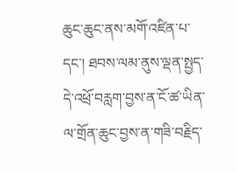ཆུང་ཆུང་ནས་མགོ་འཛིན་པ་དང་། ཐབས་ལམ་ནུས་ལྡན་སྤྱད་དེ་འཕྲོ་བརླག་བྱས་ན་ངོ་ཚ་ཡིན་ལ་གྲོན་ཆུང་བྱས་ན་གཟི་བརྗིད་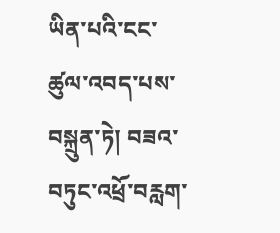ཡིན་པའི་ངང་ཚུལ་འབད་པས་བསྐྲུན་ཏེ། བཟའ་བཏུང་འཕྲོ་བརླག་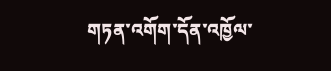གཏན་འགོག་དོན་འཁྱོལ་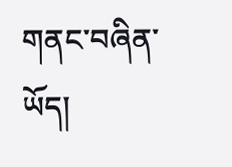གནང་བཞིན་ཡོད།